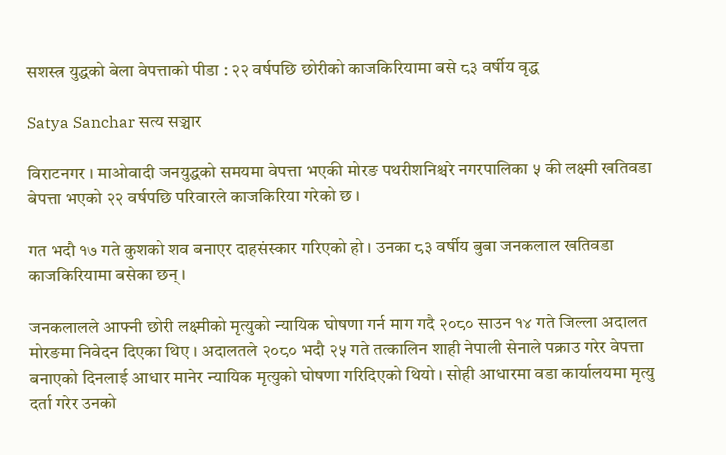सशस्त्र युद्धको बेला वेपत्ताको पीडा : २२ वर्षपछि छोरीको काजकिरियामा बसे ८३ वर्षीय वृद्ध

Satya Sanchar सत्य सञ्चार

विराटनगर । माओवादी जनयुद्धको समयमा वेपत्ता भएकी मोरङ पथरीशनिश्चरे नगरपालिका ५ की लक्ष्मी खतिवडा बेपत्ता भएको २२ वर्षपछि परिवारले काजकिरिया गरेको छ ।

गत भदौ १७ गते कुशको शव बनाएर दाहसंस्कार गरिएको हो । उनका ८३ वर्षीय बुबा जनकलाल खतिवडा काजकिरियामा बसेका छन् ।

जनकलालले आफ्नी छोरी लक्ष्मीको मृत्युको न्यायिक घोषणा गर्न माग गदै २०८० साउन १४ गते जिल्ला अदालत मोरङमा निवेदन दिएका थिए । अदालतले २०८० भदौ २५ गते तत्कालिन शाही नेपाली सेनाले पक्राउ गरेर वेपत्ता बनाएको दिनलाई आधार मानेर न्यायिक मृत्युको घोषणा गरिदिएको थियो । सोही आधारमा वडा कार्यालयमा मृत्यु दर्ता गरेर उनको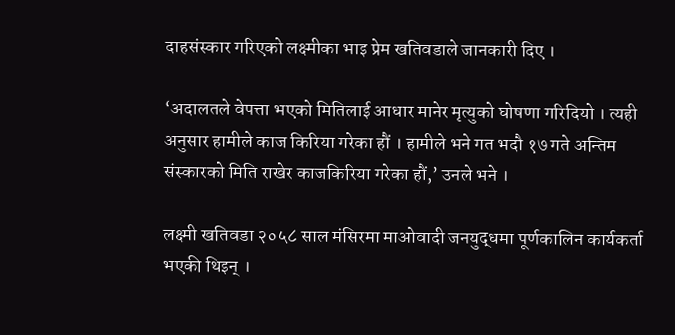दाहसंस्कार गरिएको लक्ष्मीका भाइ प्रेम खतिवडाले जानकारी दिए ।

‘अदालतले वेपत्ता भएको मितिलाई आधार मानेर मृत्युको घोषणा गरिदियो । त्यही अनुसार हामीले काज किरिया गरेका हौं । हामीले भने गत भदौ १७ गते अन्तिम संस्कारको मिति राखेर काजकिरिया गरेका हौं,’ उनले भने ।

लक्ष्मी खतिवडा २०५८ साल मंसिरमा माओवादी जनयुद्धमा पूर्णकालिन कार्यकर्ता भएकी थिइन् ।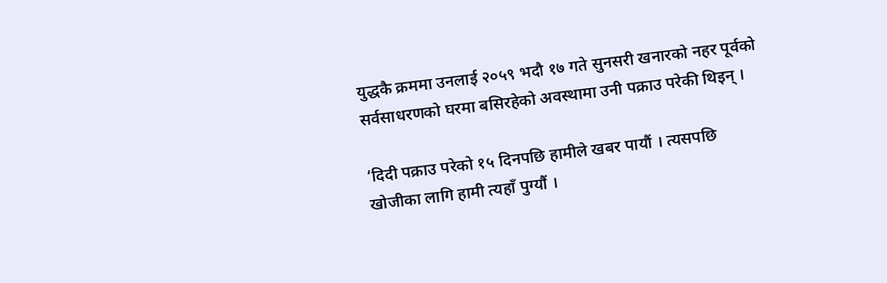युद्धकै क्रममा उनलाई २०५९ भदौ १७ गते सुनसरी खनारको नहर पूर्वको सर्वसाधरणको घरमा बसिरहेको अवस्थामा उनी पक्राउ परेकी थिइन् ।

‘दिदी पक्राउ परेको १५ दिनपछि हामीले खबर पायौं । त्यसपछि खोजीका लागि हामी त्यहाँ पुग्यौं ।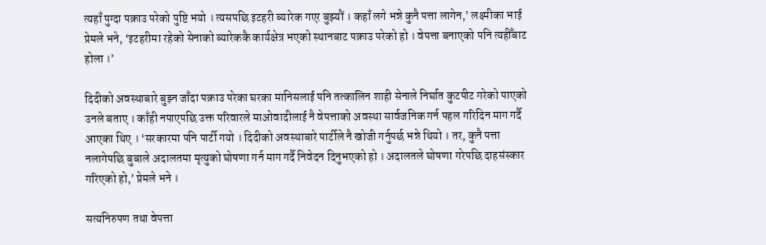त्यहाँ पुग्दा पक्राउ परेको पुष्टि भयो । त्यसपछि इटहरी ब्यारेक गएर बुझ्यौं । कहाँ लगे भन्ने कुनै पत्ता लागेन,’ लक्ष्मीका भाई प्रेमले भने, ‘इटहरीमा रहेको सेनाको ब्यारेककै कार्यक्षेत्र भएको स्थानबाट पक्राउ परेको हो । वेपत्ता बनाएको पनि त्यहीँबाट होला ।’

दिदीको अवस्थाबारे बुझ्न जाँदा पक्राउ परेका घरका मानिसलाई पनि तत्कालिन शाही सेनाले निर्घात कुटपीट गरेको पाएको उनले बताए । काँही नपाएपछि उक्त परिवारले माओवादीलाई नै वेपत्ताको अवस्था सार्वजनिक गर्न पहल गरिदिन माग गर्दै आएका थिए । ‘सरकारमा पनि पार्टी गयो । दिदीको अवस्थाबारे पार्टीले नै खोजी गर्नुपर्छ भन्ने थियो । तर, कुनै पत्ता नलागेपछि बुबाले अदालतमा मृत्युको घोषणा गर्न माग गर्दै निवेदन दिनुभएको हो । अदालतले घोषणा गरेपछि दाहसंस्कार गरिएको हो,’ प्रेमले भने ।

सत्यनिरुपण तथा वेपत्ता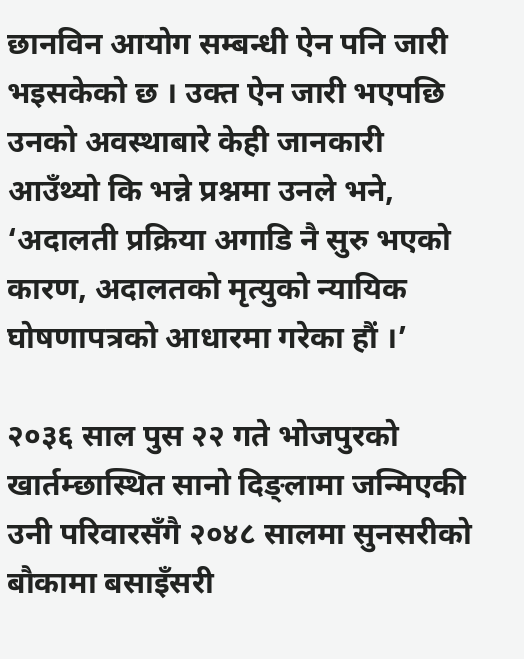छानविन आयोग सम्बन्धी ऐन पनि जारी भइसकेको छ । उक्त ऐन जारी भएपछि उनको अवस्थाबारे केही जानकारी आउँथ्यो कि भन्ने प्रश्नमा उनले भने, ‘अदालती प्रक्रिया अगाडि नै सुरु भएको कारण, अदालतको मृत्युको न्यायिक घोषणापत्रको आधारमा गरेका हौं ।’

२०३६ साल पुस २२ गते भोजपुरको खार्तम्छास्थित सानो दिङ्लामा जन्मिएकी उनी परिवारसँगै २०४८ सालमा सुनसरीको बौकामा बसाइँसरी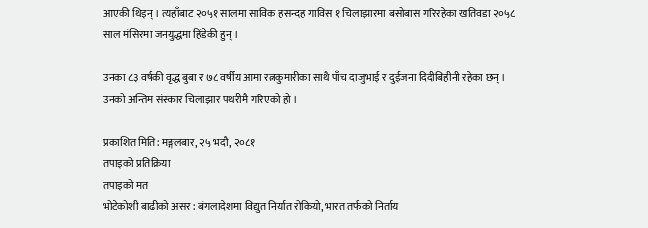आएकी थिइन् । त्यहाँबाट २०५१ सालमा साविक हसन्दह गाविस १ चिलाझारमा बसोबास गरिरहेका खतिवडा २०५८ साल मंसिरमा जनयुद्धमा हिंडेकी हुन् ।

उनका ८३ वर्षकी वृद्ध बुबा र ७८ वर्षीय आमा रत्नकुमारीका साथै पाँच दाजुभाई र दुईजना दिदीबिहीनी रहेका छन् । उनको अन्तिम संस्कार चिलाझार पथरीमै गरिएको हो ।

प्रकाशित मिति: मङ्गलबार, २५ भदौ, २०८१
तपाइको प्रतिक्रिया
तपाइको मत
भोटेकोशी बाढीको असर : बंगलादेशमा विद्युत निर्यात रोकियो, भारत तर्फको निर्ताय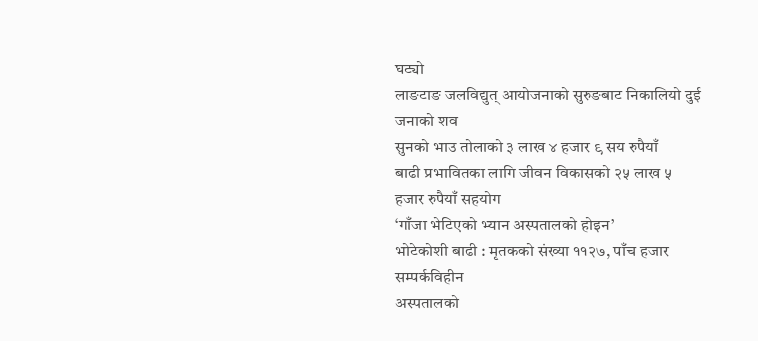घट्यो
लाङटाङ जलविद्युत् आयोजनाको सुरुङबाट निकालियो दुई जनाको शव
सुनको भाउ तोलाको ३ लाख ४ हजार ९ सय रुपैयाँ
बाढी प्रभावितका लागि जीवन विकासको २५ लाख ५ हजार रुपैयाँ सहयोग
‘गाँजा भेटिएको भ्यान अस्पतालको होइन’
भोटेकोशी बाढी : मृतकको संख्या ११२७, पाँच हजार सम्पर्कविहीन
अस्पतालको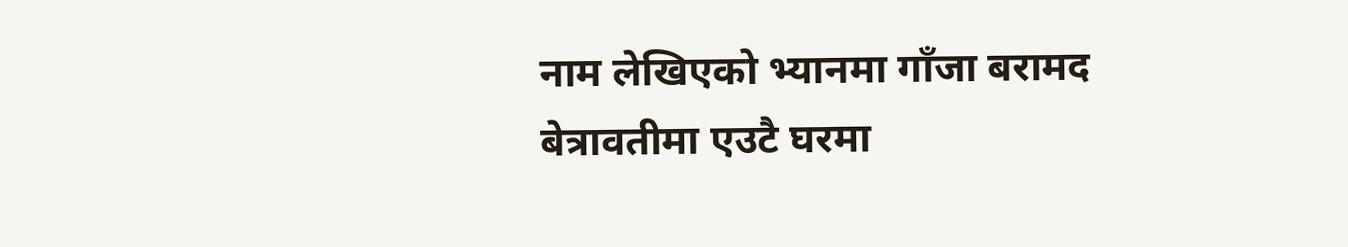नाम लेखिएको भ्यानमा गाँजा बरामद
बेत्रावतीमा एउटै घरमा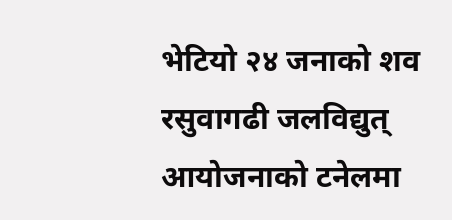भेटियो २४ जनाको शव
रसुवागढी जलविद्युत् आयोजनाको टनेलमा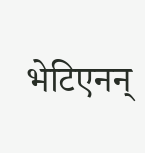भेटिएनन्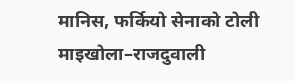मानिस, फर्कियो सेनाको टोली
माइखोला–राजदुवाली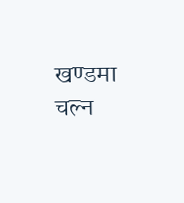खण्डमा चल्न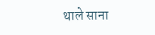थाले साना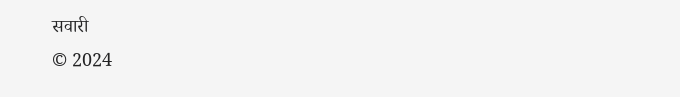सवारी
© 2024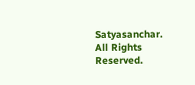Satyasanchar. All Rights Reserved.